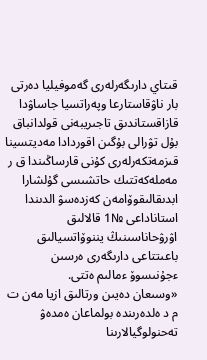قىتاي دارىگەرلەرى گەموفيليا دەرتى بار ناۋقاستارعا وپەراتسيا جاساۋدا قازاقستاندىق تاجىريبەنى قولدانباق
بۇل تۋرالى بۇگىن اقوردادا مەديتسينا قىزمەتكەرلەرى كۇنى قارساڭىندا ق ر مەملەكەتتىك حاتشىسى گۇلشارا ابدىقالىقوۆامەن كەزدەسۋ الدىندا استاناداعى №1 قالالىق اۋرۋحاناسىنىڭ يننوۆاتسيالىق باعىتتاعى دارىگەرى ەرسىن ءجۇنىسوۆ ءمالىم ەتتى.
«وسىعان دەيىن ورتالىق ازيا مەن ت م د ەلدەرىندە بولماعان ەمدەۋ تەحنولوگيالارىنا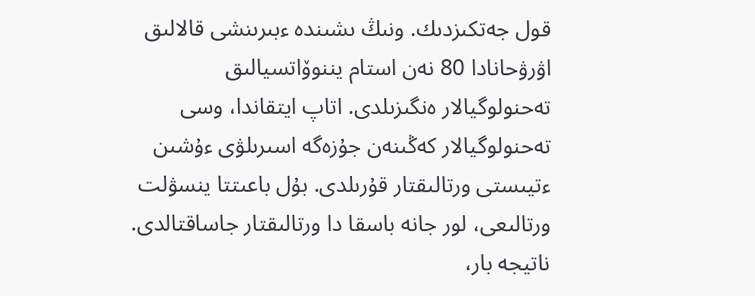قول جەتكىزدىك. ونىڭ ىشىندە ءبىرىنشى قالالىق اۋرۋحانادا 80 نەن استام يننوۆاتسيالىق تەحنولوگيالار ەنگىزىلدى. اتاپ ايتقاندا، وسى تەحنولوگيالار كەڭىنەن جۇزەگە اسىرىلۋى ءۇشىن ءتيىستى ورتالىقتار قۇرىلدى. بۇل باعىتتا ينسۋلت ورتالىعى، لور جانە باسقا دا ورتالىقتار جاساقتالدى. ناتيجە بار،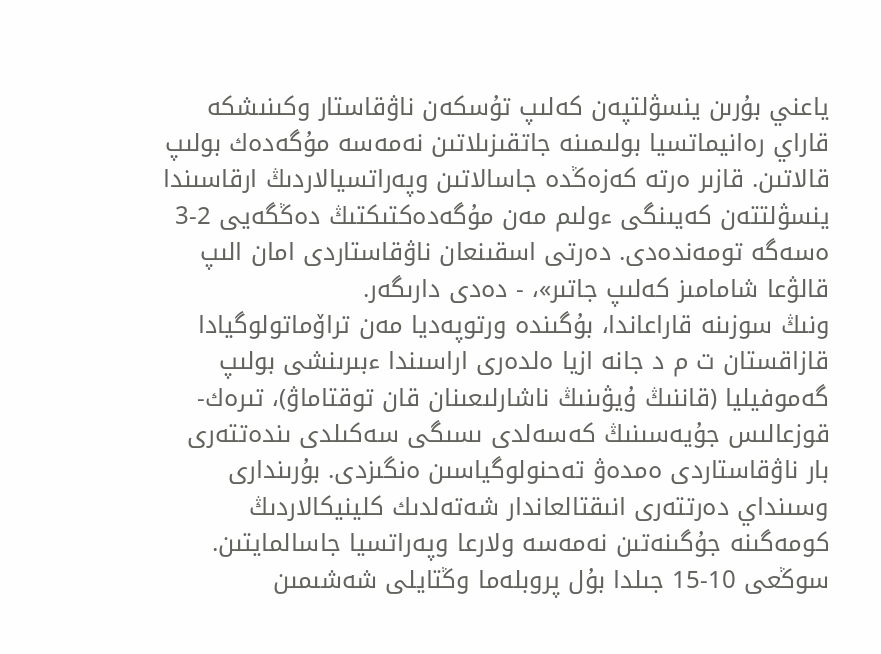ياعني بۇرىن ينسۋلتپەن كەلىپ تۇسكەن ناۋقاستار وكىنىشكە قاراي رەانيماتسيا بولىمىنە جاتقىزىلاتىن نەمەسە مۇگەدەك بولىپ قالاتىن. قازىر ەرتە كەزەڭدە جاسالاتىن وپەراتسيالاردىڭ ارقاسىندا ينسۋلتتەن كەيىنگى ءولىم مەن مۇگەدەكتىكتىڭ دەڭگەيى 2-3 ەسەگە تومەندەدى. دەرتى اسقىنعان ناۋقاستاردى امان الىپ قالۋعا شامامىز كەلىپ جاتىر»، - دەدى دارىگەر.
ونىڭ سوزىنە قاراعاندا، بۇگىندە ورتوپەديا مەن تراۆماتولوگيادا قازاقستان ت م د جانە ازيا ەلدەرى اراسىندا ءبىرىنشى بولىپ گەموفيليا (قاننىڭ ۇيۋىنىڭ ناشارلىعىنان قان توقتاماۋ)، تىرەك- قوزعالىس جۇيەسىنىڭ كەسەلدى ىسىگى سەكىلدى ىندەتتەرى بار ناۋقاستاردى ەمدەۋ تەحنولوگياسىن ەنگىزدى. بۇرىندارى وسىنداي دەرتتەرى انىقتالعاندار شەتەلدىك كلينيكالاردىڭ كومەگىنە جۇگىنەتىن نەمەسە ولارعا وپەراتسيا جاسالمايتىن. سوڭعى 10-15 جىلدا بۇل پروبلەما وڭتايلى شەشىمىن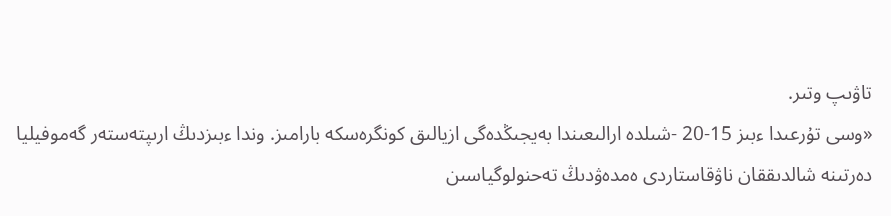تاۋىپ وتىر.
«وسى تۇرعىدا ءبىز 15-20 -شىلدە ارالىعىندا بەيجىڭدەگى ازيالىق كونگرەسكە بارامىز. وندا ءبىزدىڭ ارىپتەستەر گەموفيليا دەرتىنە شالدىققان ناۋقاستاردى ەمدەۋدىڭ تەحنولوگياسىن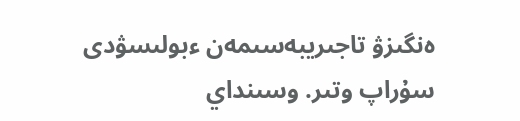ەنگىزۋ تاجىريبەسىمەن ءبولىسۋدى سۇراپ وتىر. وسىنداي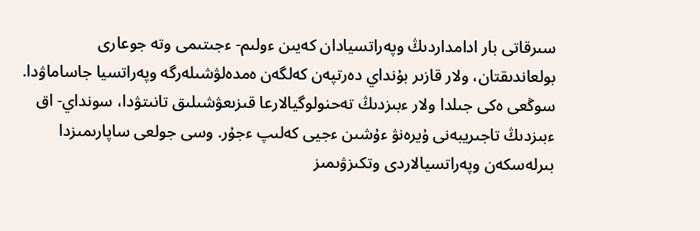سىرقاتى بار ادامداردىڭ وپەراتسيادان كەيىن ءولىم- ءجىتىمى وتە جوعارى بولعاندىقتان، ولار قازىر بۇنداي دەرتپەن كەلگەن ەمدەلۋشىلەرگە وپەراتسيا جاساماۋدا. سوڭعى ەكى جىلدا ولار ءبىزدىڭ تەحنولوگيالارعا قىزىعۋشىلىق تانىتۋدا، سونداي- اق ءبىزدىڭ تاجىريبەنى ۇيرەنۋ ءۇشىن ءجيى كەلىپ ءجۇر. وسى جولعى ساپارىمىزدا بىرلەسكەن وپەراتسيالاردى وتكىزۋىمىز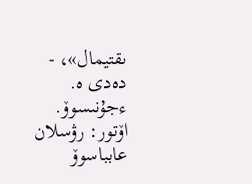ىقتيمال»، - دەدى ە. ءجۇنىسوۆ.
اۆتور: رۋسلان عابباسوۆ